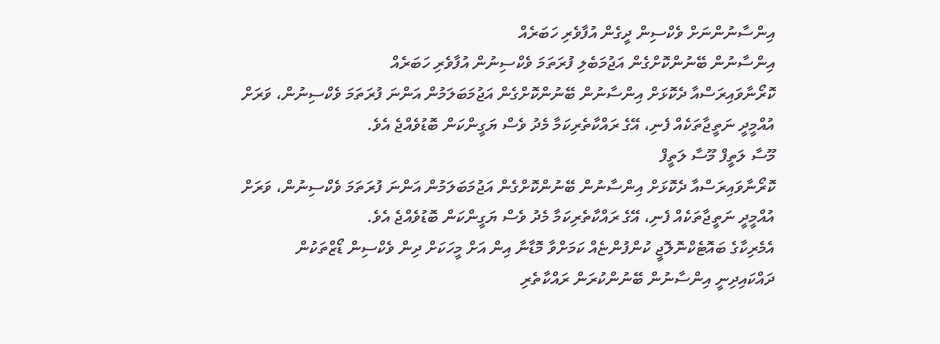އިންސާނުންނަށް ވެކްސިން ދީގެން އުފާވެރި ހަބަރެއް
އިންސާނުން ބޭނުންކޮށްގެން އަޖުމަބެލި ފުރަތަމަ ވެކްސިނުން އުފާވެރި ހަބަރެއް
ކޮރޯނާވައިރަސްއާ ދެކޮޅަށް އިންސާނުން ބޭނުންކޮށްގެން އަޖުމަބަލަމުން އަންނަ ފުރަތަމަ ވެކްސިނުން، ވަރަށް އުއްމީދީ ނަތީޖާތަކެއް ފެނި، އޭގެ ރައްކާތެރިކަމާ މެދު ވެސް ޔަގީންކަން ބޮޑުވެއްޖެ އެވެ.
މޫސާ ލަތީފް މޫސާ ލަތީފް
ކޮރޯނާވައިރަސްއާ ދެކޮޅަށް އިންސާނުން ބޭނުންކޮށްގެން އަޖުމަބަލަމުން އަންނަ ފުރަތަމަ ވެކްސިނުން، ވަރަށް އުއްމީދީ ނަތީޖާތަކެއް ފެނި، އޭގެ ރައްކާތެރިކަމާ މެދު ވެސް ޔަގީންކަން ބޮޑުވެއްޖެ އެވެ.
އެމެރިކާގެ ބައޮޓެކްނޮލޮޖީ ކުންފުންޏެއް ކަމަށްވާ މޮޑާނާ އިން އަށް މީހަކަށް ދިން ވެކްސިން ޑޯޒްތަކުން ދައްކައިދިނީ އިންސާނުން ބޭނުންކުރަން ރައްކާތެރި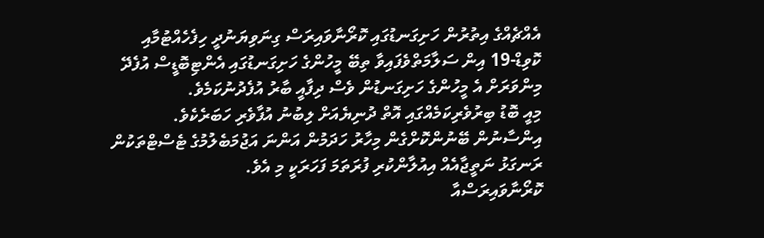އެއްޗެއްގެ އިތުރުން ހަށިގަނޑުގައި ކޮރޯނާވައިރަސް ގިނަވިޔަނުދީ ހިފެހެއްޓުމާއި ކޮވިޑް-19 އިން ސަލާމަތްވެފައިވާ ތިބޭ މީހުންގެ ހަށިގަނޑުގައި އެންޓިބޮޑީސް އުފެދޭ މިންވަރަށް އެ މީހުންގެ ހަށިގަނޑުން ވެސް ދިފާއީ ބާރު އުފެދުނުކަމެވެ.
މިއީ ބޮޑު ބިރުވެރިކަމެއްގައި އޮތް ދުނިޔެއަށް ލިބުނު އުފާވެރި ހަބަރެކެވެ. އިންސާނުން ބޭނުންކޮށްގެން މިހާރު ހަދަމުން އަންނަ އަޖުމަބެލުމުގެ ޓެސްޓްތަކުން ރަނގަޅު ނަތީޖާއެއް އިއުލާންކުރި ފުރަތަމަ ފަހަރަކީ މި އެވެ.
ކޮރޯނާވައިރަސްއާ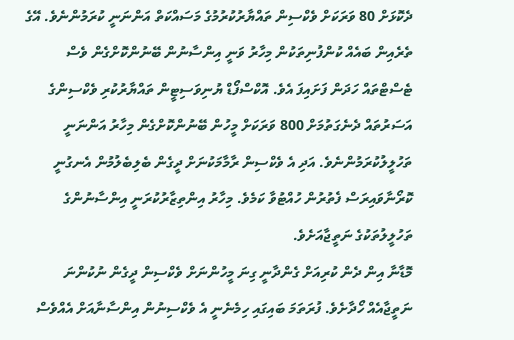ދެކޮޅަށް 80 ވަރަކަށް ވެކްސިން ތައްޔާރުކުރުމުގެ މަސައްކަތް އަންނަނީ ކުރަމުންނެވެ. އޭގެ ތެރެއިން ބައެއް ކުންފުނިތަކުން މިހާރު ވަނީ އިންސާނުން ބޭނުންކޮށްގެން ވެސް ޓެސްޓްތައް ހަދަން ފަށައިފަ އެވެ. އޮކްސްފޯޑް ޔުނިވަސިޓީން ތައްޔާރުކުރި ވެކްސިންގެ އަސަރުތައް ދެނެގަތުމަށް 800 ވަރަކަށް މީހުން ބޭނުންކޮށްގެން މިހާރު އަންނަނީ ތަހުލީލުކުރަމުންނެވެ. އަދި އެ ވެކްސިން ރާމާމަކުނަށް ދީގެން ބެލިބެލުމުން އެނގުނީ ކޮރޯނާވައިރަސް ފެތުރުން ހުއްޓުވާ ކަމެވެ. މިހާރު އިންތިޒާރުކުރަނީ އިންސާނުންގެ ތަހުލީލުތަކުގެ ނަތީޖާއަށެވެ.
މޮޑާނާ އިން ދެން ކުރިއަށް ގެންދާނީ ގިނަ މީހުންނަށް ވެކްސިން ދީގެން ނުކުންނަ ނަތީޖާއެއް ހޯދާށެވެ. ފުރަތަމަ ބައިގައި ހިމެނެނީ އެ ވެކްސިނުން އިންސާނާއަށް އެއްވެސް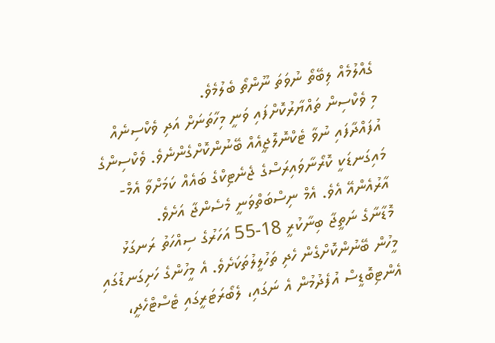ގެއްލުމެއް ލިބޭތޯ ނުވަތަ ނޫންތޯ ބެލުމެވެ.
މި ވެކްސިން ތައްޔާރުކޮށްފައި ވަނީ މިހާތަނަށް އަދި ވެކްސިނެއް އުފައްދާފައި ނުވާ ޓެކްނޮލޮޖީއެއް ބޭނުންކޮށްގެންނެވެ. ވެކްސިންގެ މައިގަނޑަކީ ކޮރޯނާވައިރަސްގެ ޖެނެޓިކްގެ ބައެއް ކަމަށްވާ އެމް-އާރުއެންއޭ އެވެ. އެމް ނިސްބަތްވަނީ މެސެންޖާ އަށެވެ.
މޮޑާނާގެ ނަތީޖާ ބިނާކުރީ 18-55 އަހަރުގެ ސިއްހަތު ރަނގަޅު މީހުން ބޭނުންކޮށްގެން ހެދި ތަހުލީލުތަކަށެވެ. އެ މީހުންގެ ހަށިގަނޑުގައި އެންޓިބޮޑީސް އުފެދުމުން އެ ނަގައި، ލެބޯރަޓަރީގައި ޓެސްޓްހެދީ،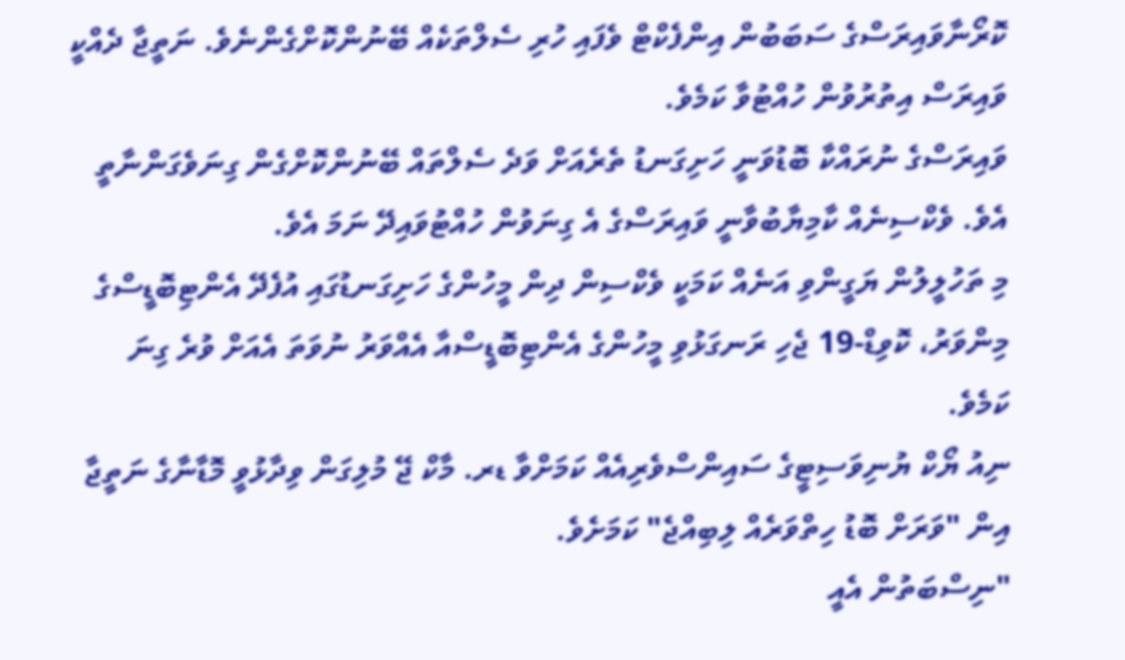ކޮރޯނާވައިރަސްގެ ސަބަބުން އިންފެކްޓް ވެފައި ހުރި ސެލްތަކެއް ބޭނުންކޮށްގެންނެވެ. ނަތީޖާ ދެއްކީ ވައިރަސް އިތުރުވުން ހުއްޓުވާ ކަމެވެ.
ވައިރަސްގެ ނުރައްކާ ބޮޑުވަނީ ހަށިގަނޑު ތެރެއަށް ވަދެ ސެލްތައް ބޭނުންކޮށްގެން ގިނަވެގަންނާތީ އެވެ. ވެކްސިނެއް ކާމިޔާބުވާނީ ވައިރަސްގެ އެ ގިނަވުން ހުއްޓުވައިދޭ ނަމަ އެވެ.
މި ތަހުލީލުން ޔަގީންވި އަނެއް ކަމަކީ ވެކްސިން ދިން މީހުންގެ ހަށިގަނޑުގައި އުފެދޭ އެންޓިބޮޑީސްގެ މިންވަރު، ކޮވިޑް-19 ޖެހި ރަނގަޅުވި މީހުންގެ އެންޓިބޮޑީސްއާ އެއްވަރު ނުވަތަ އެއަށް ވުރެ ގިނަ ކަމެވެ.
ނިއު ޔޯކް ޔުނިވަސިޓީގެ ސައިންސްވެރިއެއް ކަމަށްވާ ޑރ. މާކް ޖޭ މުލިގަން ވިދާޅުވީ މޮޑާނާގެ ނަތީޖާ އިން "ވަރަށް ބޮޑު ހިތްވަރެއް ލިބިއްޖެ" ކަމަށެވެ.
"ނިސްބަތުން އެއީ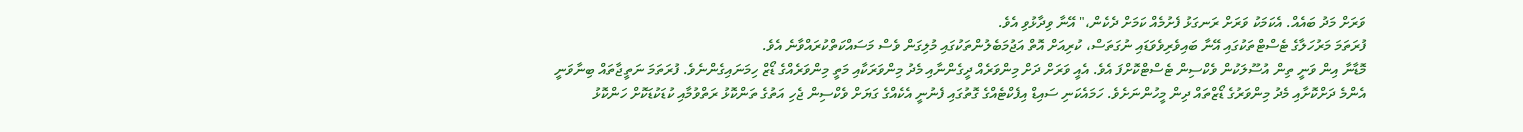ވަރަށް މަދު ބައެއް. އެކަމަކު ވަރަށް ރަނގަޅު ފެށުމެއް ކަމަށް ދެކެން،" އޭނާ ވިދާޅުވި އެވެ.
ފުރަތަމަ މަރުހަލާގެ ޓެސްޓްތަކުގައި އޭނާ ބައިވެރިވެވަޑައި ނުގަތަސް، ކުރިއަށް އޮތް އަޖުމަބެލުންތަކުގައި މުލިގަން ވެސް މަސައްކަތްކުރައްވާނެ އެވެ.
މޮޑާނާ އިން ވަނީ ތިން އުސޫލަކުން ވެކްސިން ޓެސްޓްކޮށްފަ އެވެ. އެއީ ވަރަށް ދަށް މިންވަރެއް ދީގެންނާއި މެދު މިންވަރަކާއި މަތީ މިންވަރެއްގެ ޑޯޒް ހިމަނައިގެންނެވެ. ފުރަތަމަ ނަތީޖާތައް ބިނާވަނީ އެންމެ ދަށްކޮށާއި މެދު މިންވަރުގެ ޑޯޒްތައް ދިން މީހުންނަށެވެ. ހަމައެކަނި ސައިޑް އިފެކްޓެއްގެ ގޮތުގައި ފެނުނީ އެކެއްގެ ގަޔަށް ވެކްސިން ޖެހި އަތުގެ ތަންކޮޅު ރަތްވުމާއި ކުޑަކުޑަކޮށް ހަންކޮޅު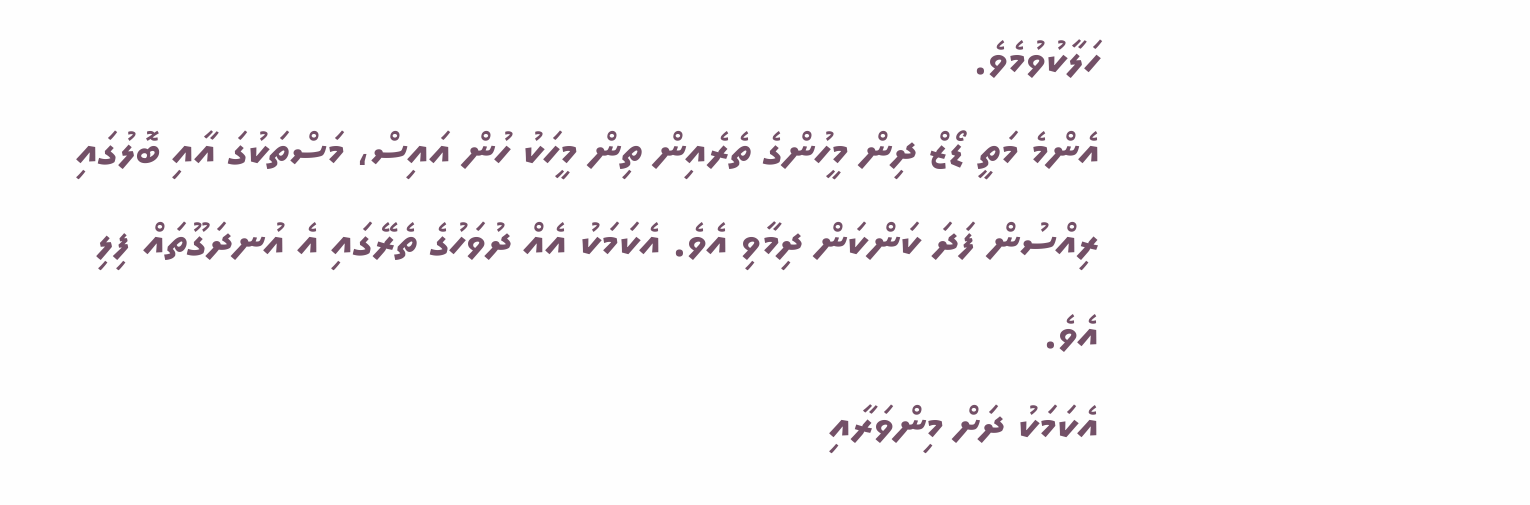ހަލާކުވުމެވެ.
އެންމެ މަތީ ޑޯޒް ދިން މީހުންގެ ތެރެއިން ތިން މީހަކު ހުން އައިސް، މަސްތަކުގަ އާއި ބޮލުގައި ރިއްސުން ފަދަ ކަންކަން ދިމާވި އެވެ. އެކަމަކު އެއް ދުވަހުގެ ތެރޭގައި އެ އުނދަގޫތައް ފިލި އެވެ.
އެކަމަކު ދަށް މިންވަރާއި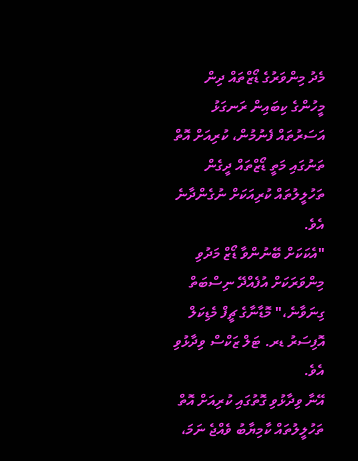މެދު މިންވަރުގެ ޑޯޒްތައް ދިން މީހުންގެ ކިބައިން ރަނގަޅު އަސަރުތައް ފެނުމުން، ކުރިއަށް އޮތް ތަނުގައި މަތީ ޑޯޒްތައް ދީގެން ތަހުލީލުތައް ކުރިއަކަށް ނުގެންދާނެ އެވެ.
"އެކަކަށް ބޭނުންވާ ޑޯޒް މަދުވި މިންވަރަކަށް އުފެއްދޭ ނިސްބަތް ގިނަވާނެ،" މޮޑާނާގެ ޗީފް މެޑިކަލް އޮފިސަރު ޑރ. ޓަލް ޒަކްސް ވިދާޅުވި އެވެ.
އޭނާ ވިދާޅުވި ގޮތުގައި ކުރިއަށް އޮތް ތަހުލީލުތައް ކާމިޔާބު ވެއްޖެ ނަމަ،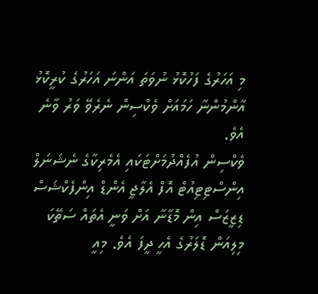މި އަހަރުގެ ފަހުކޮޅު ނުވަތަ އަންނަ އަހަރުގެ ކުރީކޮޅު އާންމުންނާ ހަމައަށް ވެކްސިން ނެރެވޭ ވަރު ވާނެ އެވެ.
ވެކްސިން އުފެއްދުމަށްޓަކައި އެމެރިކާގެ ނެޝަނަލް އިންސްޓިޓިއުޓް އޮފް އެލާޖީ އެންޑް އިންފެކްޝަސް ޑިޒީޒަސް އިން މޮޑާނާ އަށް ވަނީ އެތައް ސަތޭކަ މިލިއަން ޑޮލަރުގެ އެހީ ދީފަ އެވެ. މިއީ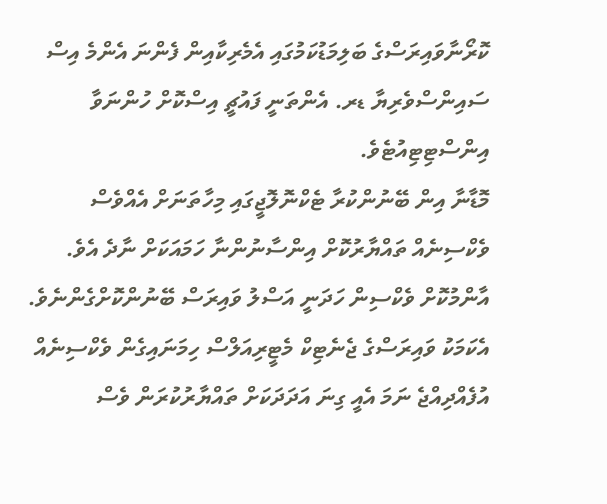ކޮރޯނާވައިރަސްގެ ބަލިމަޑުކަމުގައި އެމެރިކާއިން ފެންނަ އެންމެ އިސް ސައިންސްވެރިޔާ ޑރ. އެންތަނީ ފައުޗީ އިސްކޮށް ހުންނަވާ އިންސްޓިޓިއުޓެވެ.
މޮޑާނާ އިން ބޭނުންކުރާ ޓެކްނޮލޮޖީގައި މިހާތަނަށް އެއްވެސް ވެކްސިނެއް ތައްޔާރުކޮށް އިންސާނުންނާ ހަމައަކަށް ނާދެ އެވެ. އާންމުކޮށް ވެކްސިން ހަދަނީ އަސްލު ވައިރަސް ބޭނުންކޮށްގެންނެވެ. އެކަމަކު ވައިރަސްގެ ޖެނެޓިކް މެޓީރިއަލްސް ހިމަނައިގެން ވެކްސިނެއް އުފެއްދިއްޖެ ނަމަ އެއީ ގިނަ އަދަދަކަށް ތައްޔާރުކުރަން ވެސް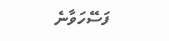ފަސޭހަވާނެ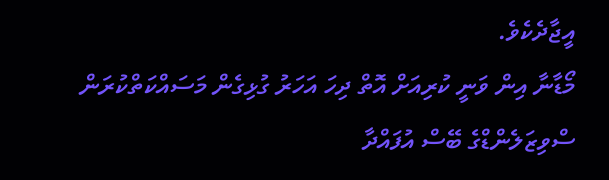އީޖާދެކެވެ.
މޯޑާނާ އިން ވަނީ ކުރިއަށް އޮތް ދިހަ އަހަރު ގުޅިގެން މަސައްކަތްކުރަން ސްވިޒަލެންޑްގެ ބޭސް އުފައްދާ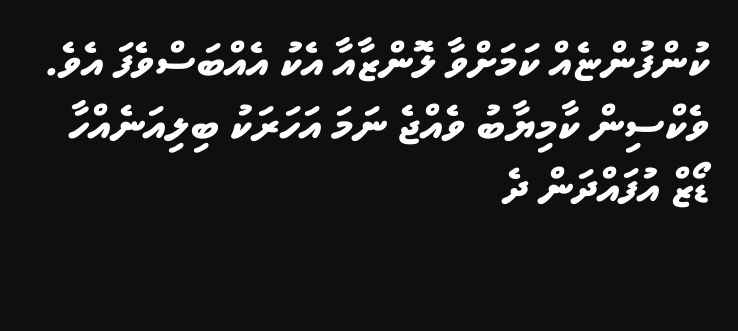ކުންފުންޏެއް ކަމަށްވާ ލޮންޒާއާ އެކު އެއްބަސްވެފަ އެވެ. ވެކްސިން ކާމިޔާބު ވެއްޖެ ނަމަ އަހަރަކު ބިލިއަނެއްހާ ޑޯޒް އުފައްދަން ދެ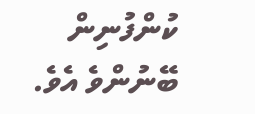ކުންފުނިން ބޭނުންވެ އެވެ.